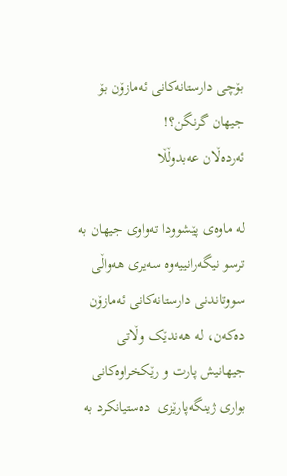بۆچی دارستانەکانی ئەمازۆن بۆ جیھان گرنگن؟!
ئه‌رده‌ڵان عه‌بدوڵڵا

لە ماوەی پێشوودا تەواوی جیھان بە ترسو نیگەرانییەوە سەیری ھەواڵی سووتاندنی دارستانەکانی ئەمازۆن دەکەن، لە ھەندێک وڵاتی جیھانیش پارت و رێکخراوەکانی بواری ژینگەپارێزی  دەستیانکرد بە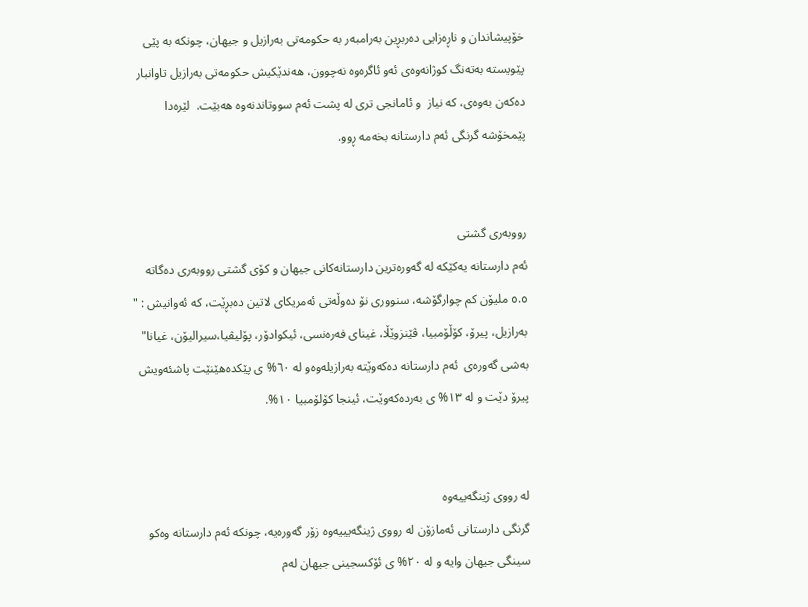خۆپیشاندان و ناڕەزایی دەربڕین بەرامبەر بە حکومەتی بەرازیل و جیھان، چونکە بە پێی پێویستە بەتەنگ کوژانەوەی ئەو ئاگرەوە نەچوون، ھەندێکیش حکومەتی بەرازیل تاوانبار دەکەن بەوەی، کە نیاز  و ئامانجی تری لە پشت ئەم سووتاندنەوە ھەبێت.  لێرەدا پێمخۆشە گرنگی ئەم دارستانە بخەمە ڕوو.


رووبەری گشتی
ئەم دارستانە یەکێکە لە گەورەترین دارستانەکانی جیھان و کۆی گشتی رووبەری دەگاتە ٥.٥ ملیۆن کم چوارگۆشە، سنووری نۆ دەوڵەتی ئەمریکای لاتین دەبڕێت، کە ئەوانیش : " بەرازیل، پیرۆ، کۆڵۆمبیا، ڤێنزوێڵا، غینای فەرەنسی، ئیکوادۆر، پۆلیڤیا،سیرالیۆن، غیانا" بەشی گەورەی  ئەم دارستانە دەکەوێتە بەرازیلەوەو لە ٦٠% ی پێکدەھێنێت پاشئەویش  پیرۆ دێت و لە ١٣% ی بەردەکەوێت، ئینجا کۆلۆمبیا ١٠%.


لە رووی ژینگەییەوە
گرنگی دارستانی ئەمازۆن لە رووی ژینگەیییەوە زۆر گەورەیە، چونکە ئەم دارستانە وەکو سینگی جیھان وایە و لە ٢٠% ی ئۆکسجینی جیھان لەم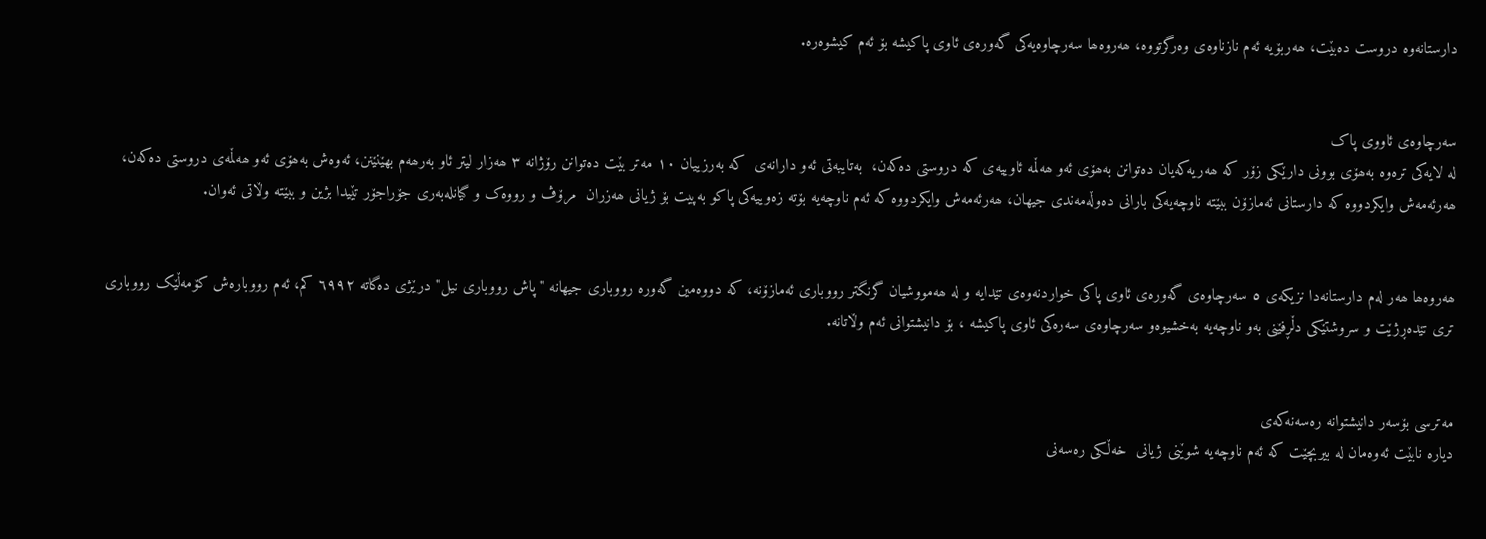دارستانەوە دروست دەبێت، ھەربۆیە ئەم نازناوەی وەرگرتووە، ھەروەھا سەرچاوەیەکی گەورەی ئاوی پاکیشە بۆ ئەم کیشوەرە.


سەرچاوەی ئاووی پاک
لە لایەکی ترەوە بەھۆی بوونی دارێکی زۆر کە ھەریەکەیان دەتوانن بەھۆی ئەو ھەڵمە ئاوییەی کە دروستی دەکەن،  بەتایبەتی ئەو دارانەی  کە بەرزییان ١٠ مەتر بێت دەتوانن رۆژانە ٣ ھەزار لیتر ئاو بەرھەم بھێنێنن، ئەوەش بەھۆی ئەو ھەڵمەی دروستی دەکەن، ھەرئەمەش وایکردووە کە دارستانی ئەمازۆن ببێتە ناوچەیەکی بارانی دەوڵەمەندی جیھان، ھەرئەمەش وایکردووە کە ئەم ناوچەیە بۆتە زەوییەکی پاکو بەپیت بۆ ژیانی ھەزران  مرۆڤ و رووەک و گیانلەبەری جۆراجۆر تێیدا بژین و ببێتە وڵاتی ئەوان.


ھەروەھا ھەر لەم دارستانەدا نزیکەی ٥ سەرچاوەی گەورەی ئاوی پاکی خواردنەوەی تێدایە و لە ھەمووشیان گرنگتر رووباری ئەمازۆنە، کە دووەمین گەورە رووباری جیھانە " پاش رووباری نیل" درێژی دەگاتە ٦٩٩٢ کم، ئەم رووبارەش کۆمەڵێک رووباری تری تێدەڕژێت و سروشتێکی دڵڕفێنی بەو ناوچەیە بەخشیوەو سەرچاوەی سەرەکی ئاوی پاکیشە ، بۆ دانیشتوانی ئەم وڵاتانە.


مەترسی بۆسەر دانیشتوانە رەسەنەکەی
دیارە نابێت ئەوەمان لە بیربچێت کە ئەم ناوچەیە شوێنی ژیانی  خەڵکی رەسەنی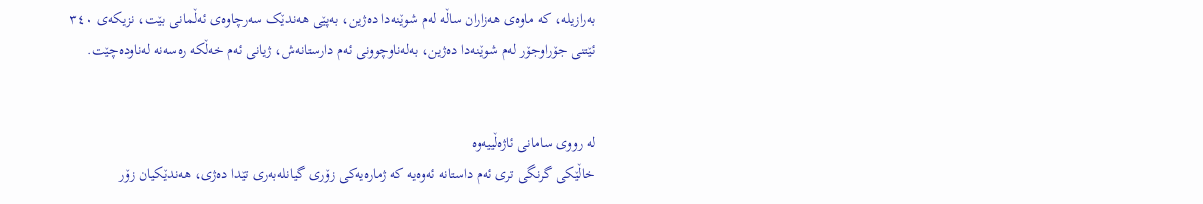بەرازیلە، کە ماوەی ھەزاران ساڵە لەم شوێنەدا دەژین، بەپێی ھەندێک سەرچاوەی ئەڵمانی بێت، نزیکەی ٣٤٠  ئێتنی جۆراوجۆر لەم شوێنەدا دەژین، بەلەناوچوونی ئەم دارستانەش، ژیانی ئەم خەڵکە رەسەنە لەناودەچێت.


لە رووی سامانی ئاژەڵییەوە
خاڵێکی گرنگی تری ئەم داستانە ئەوەیە کە ژمارەیەکی زۆری گیانلەبەری تێدا دەژی، ھەندێکیان زۆر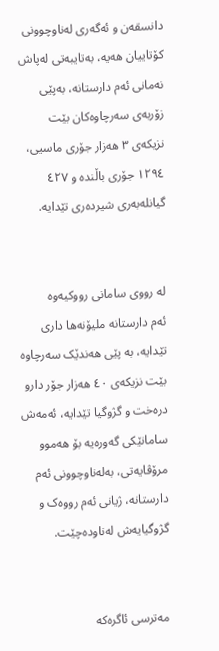دانسقەن و ئەگەری لەناوچوونی کۆتاییان ھەیە، بەتایبەتی لەپاش نەمانی ئەم دارستانە، بەپێی زۆربەی سەرچاوەکان بێت نزیکەی ٣ ھەزار جۆری ماسیی، ١٢٩٤ جۆری باڵندە و ٤٢٧ گیانلەبەری شیردەری تێدایە.


لە رووی سامانی رووکیەوە
ئەم دارستانە ملیۆنەھا داری تێدایە، بە پێی ھەندێک سەرچاوە بێت نزیکەی ٤٠ ھەزار جۆر دارو درەخت و گژوگیا تێدایە، ئەمەش سامانێکی گەورەیە بۆ ھەموو مرۆڤایەتی، بەلەناوچوونی ئەم دارستانە، ژیانی ئەم رووەک و گژوگیایەش لەناودەچێت.


مەترسی ئاگرەکە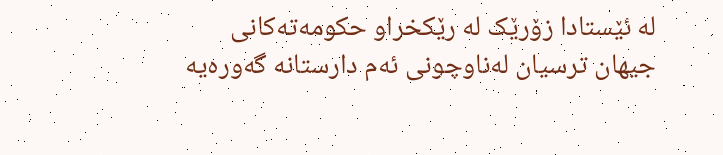لە ئێستادا زۆرێک لە رێکخراو حکومەتەکانی جیھان ترسیان لەناوچونی ئەم دارستانە گەورەیە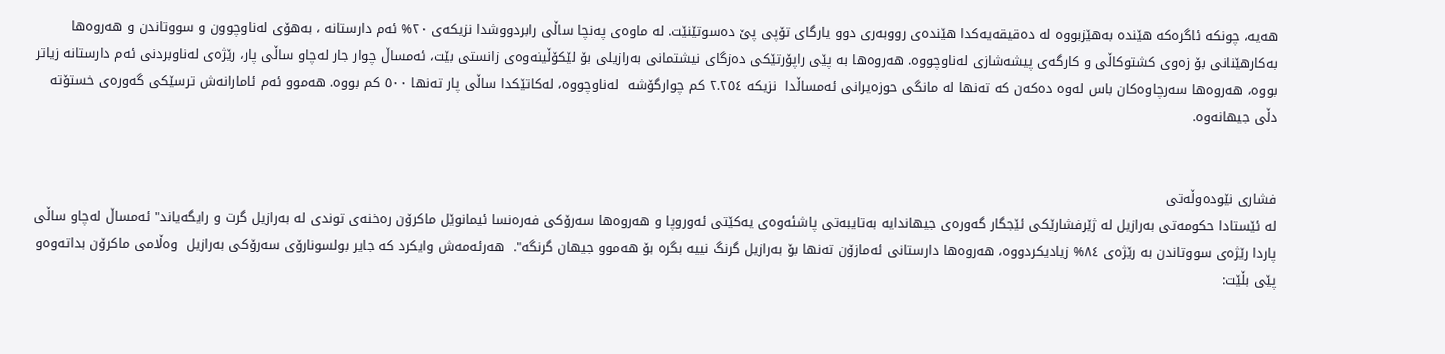ھەیە، چونکە ئاگرەکە ھێندە بەھێزبووە لە دەقیقەیەکدا ھێندەی رووبەری دوو یارگای تۆپی پێ دەسوتێنێت. لە ماوەی پەنچا ساڵی رابردووشدا نزیکەی ٢٠% ئەم دارستانە ، بەھۆی لەناوچوون و سووتاندن و ھەروەھا بەکارھێنانی بۆ زەوی کشتوکاڵی و کارگەی پیشەشازی لەناوچووە. ھەروەھا بە پێی راپۆرتێکی دەزگای نیشتمانی بەرازیلی بۆ لێکۆڵینەوەی زانستی بێت، ئەمساڵ چوار جار لەچاو ساڵی پار، رێژەی لەناوبردنی ئەم دارستانە زیاتر بووە، ھەروەھا سەرچاوەکان باس لەوە دەکەن کە تەنھا لە مانگی حوزەیرانی ئەمساڵدا  نزیکە ٢.٢٥٤ کم چوارگۆشە  لەناوچووە، لەکاتێکدا ساڵی پار تەنھا ٥٠٠ کم بووە. ھەموو ئەم ئامارانەش ترسێکی گەورەی خستۆتە دڵی جیھانەوە.


فشاری نێودەوڵەتی
لە ئێستادا حکومەتی بەرازیل لە ژێرفشارێکی ئێجگار گەورەی جیھاندایە بەتایبەتی پاشئەوەی یەکێتی ئەوروپا و ھەروەھا سەرۆکی فەرەنسا ئیمانوێل ماکرۆن رەخنەی توندی لە بەرازیل گرت و رایگەیاند" ئەمساڵ لەچاو ساڵی پاردا رێژەی سووتاندن بە رێژەی ٨٤% زیادیکردووە، ھەروەھا دارستانی ئەمازۆن تەنھا بۆ بەرازیل گرنگ نییە بگرە بۆ ھەموو جیھان گرنگە".  ھەرئەمەش وایکرد کە جایر بولسونارۆی سەرۆکی بەرازیل  وەڵامی ماکرۆن بداتەوەو پێی بڵێت: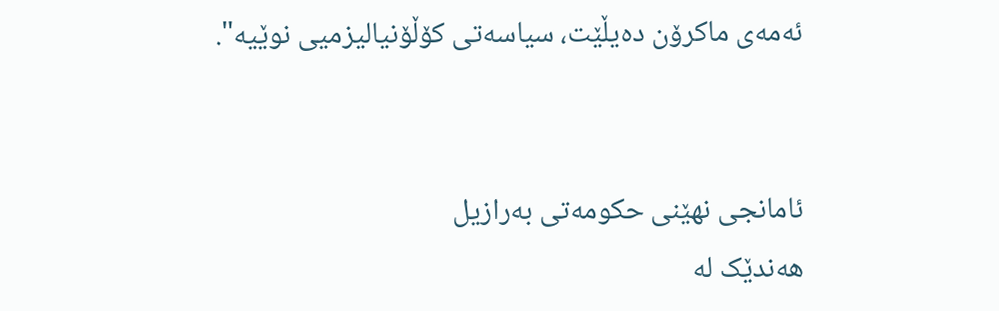ئەمەی ماکرۆن دەیڵێت، سیاسەتی کۆڵۆنیالیزمیی نوێیە".


ئامانجی نھێنی حکومەتی بەرازیل
ھەندێک لە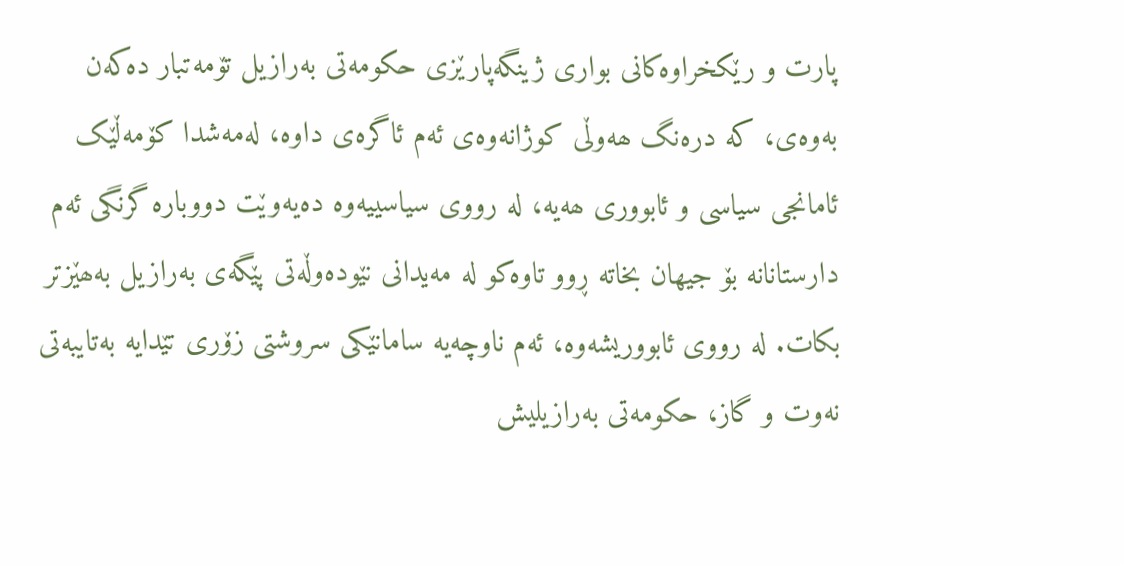پارت و رێکخراوەکانی بواری ژینگەپارێزی حکومەتی بەرازیل تۆمەتبار دەکەن بەوەی، کە درەنگ ھەوڵی کوژانەوەی ئەم ئاگرەی داوە، لەمەشدا کۆمەڵێک ئامانجی سیاسی و ئابووری ھەیە، لە رووی سیاسییەوە دەیەوێت دووبارە گرنگی ئەم دارستانانە بۆ جیھان بخاتە ڕوو تاوەکو لە مەیدانی نێودەوڵەتی پێگەی بەرازیل بەھێزتر بکات. لە رووی ئابووریشەوە، ئەم ناوچەیە سامانێکی سروشتی زۆری تێدایە بەتایبەتی نەوت و گاز، حکومەتی بەرازیلیش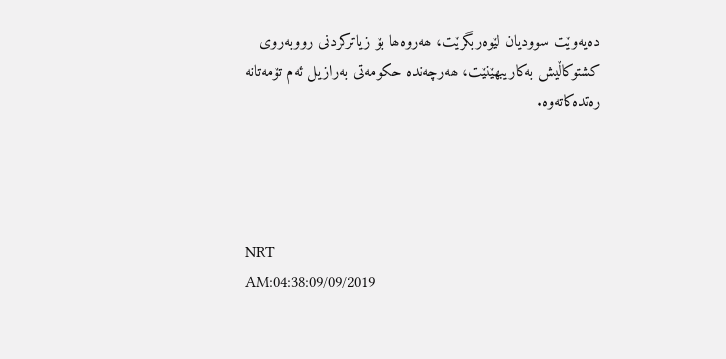دەیەوێت سوودیان لێوەربگرێت، ھەروەھا بۆ زیاترکردنی رووبەروی کشتوکاڵیش بەکاریبھێنێت، ھەرچەندە حکومەتی بەرازیل ئەم تۆمەتانە رەتدەکاتەوە.




NRT
AM:04:38:09/09/2019